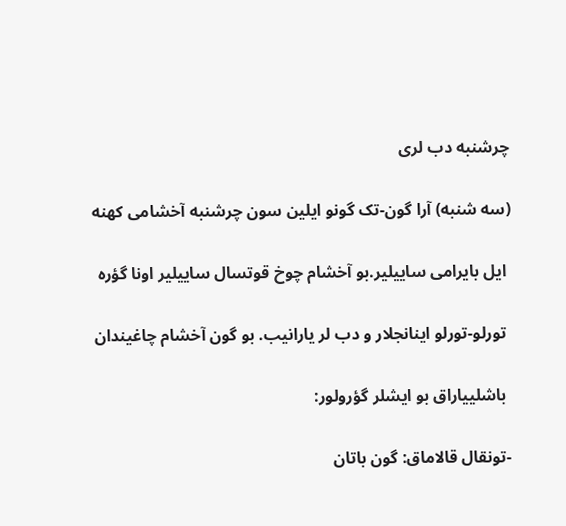چرشنبه دب لری

(سه شنبه) آرا گون-تک گونو ایلین سون چرشنبه آخشامی کهنه

 ایل بایرامی ساییلیر.بو آخشام چوخ قوتسال ساییلیر اونا گؤره

 تورلو-تورلو اینانجلار و دب لر یارانیب. بو گون آخشام چاغیندان

 باشلییاراق بو ایشلر گؤرولور:

-تونقال قالاماق: گون باتان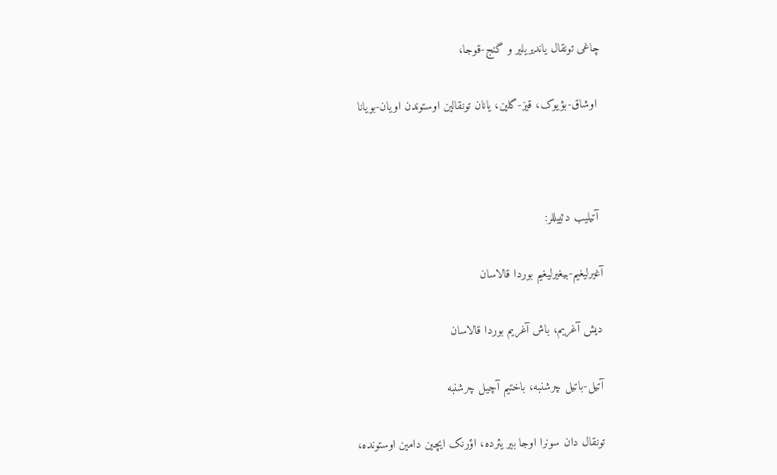چاغی تونقال یاندیریلیر و گنج-قوجا،

 اوشاق-بؤیوک، قیز-گلین، یانان تونقالین اوستوندن اویان-بویانا



 آتیلیب دئییللر:

آغیرلیغیم-بیغیرلیغیم بوردا قالاسان

دیش آغریم، باش آغریم بوردا قالاسان

آتیل-باتیل چرشنبه، باختیم آچیل چرشنبه

تونقال دان سونرا اوجا بیر یئرده، اؤرنک ایچین دامین اوستونده،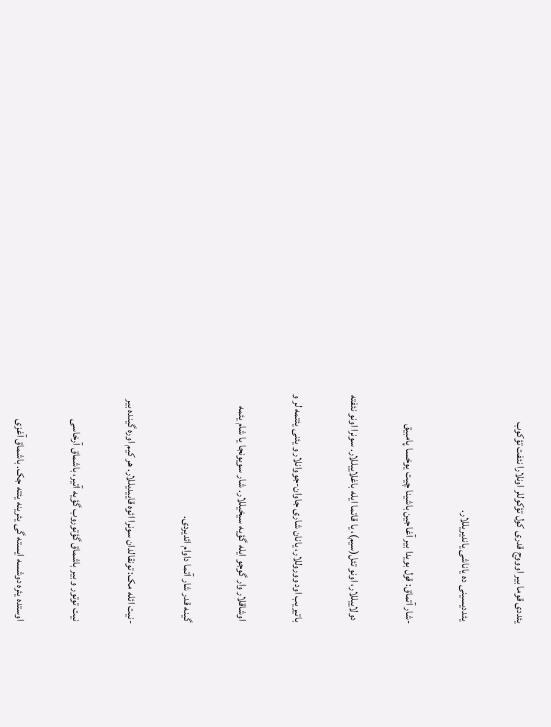یئددی قوما بیر اوووج قدری کول تؤکوللر اونلارا نئفت تؤکوب

 یئددیسینی ده یاناشی یاندیریللار.

-شار آتماق: قول بویدا بیر آغاجین باشینا چیت یوخسا پامبیق

 دولاییللار، اونو تئل(سیم)، یا قاتما ایله باغلاییللار. سونرا اونو نئفته

 باتیریب اود ووروللار، یانان شاری جاوان-جووانلار و یئنی یئتمه لر و

 اوشاقلار وار گوجو ایله گؤیه سیخیللار. شار سویونجا یا شام یئمه

 گینه قدر شار آتما داوام ائدیردی.

-نیت ائله مک: تونقالدان سونرا ائوه قاییدیللار. هر کیم اوره گینده بیر

 نیت توتور و بیر باشماق گؤتوروب گؤیه آتیر، باشماق آرخاسی

 اوستده یئره دوشسه ایسته گی یئرینه یئته جک. باشماق آغزی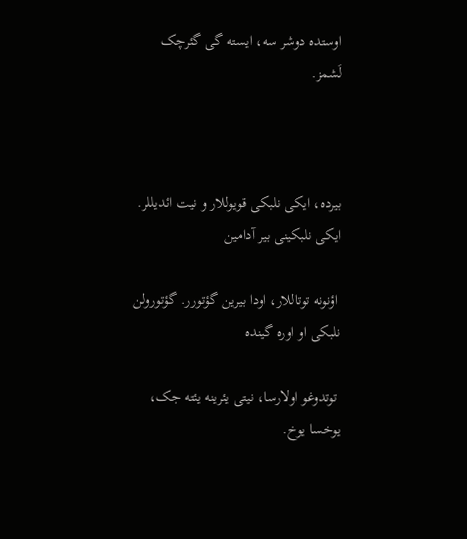اوستده دوشر سه، ایسته گی گئرچک لَشمز.



بیرده، ایکی نلبکی قویوللار و نیت ائدیللر. ایکی نلبکینی بیر آدامین

 اؤنونه توتاللار، اودا بیرین گؤتورر. گؤتورولن نلبکی او اوره گینده

 توتدوغو اولارسا، نیتی یئرینه یئته جک، یوخسا یوخ.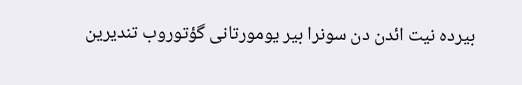بیرده نیت ائدن دن سونرا بیر یومورتانی گؤتوروب تندیرین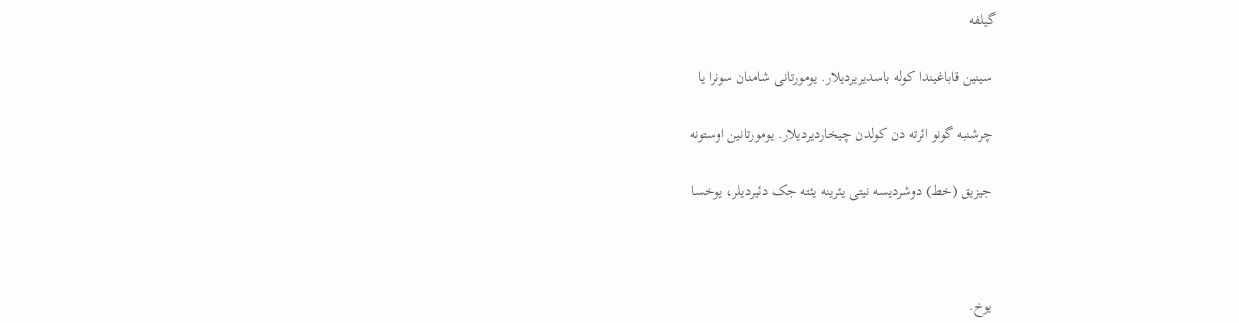گیلفه

 سینین قاباغیندا کوله باسدیریردیلار. یومورتانی شامنان سونرا یا

 چرشنبه گونو ائرته دن کولدن چیخاردیردیلار. یومورتانین اوستونه

 جیزیق (خط) دوشردیسه نیتی یئرینه یئته جک دئیردیلر، یوخسا



 یوخ.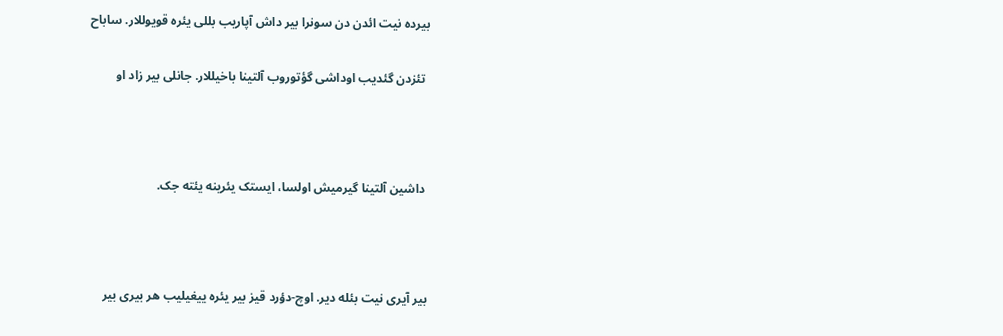بیرده نیت ائدن دن سونرا بیر داش آپاریب بللی یئره قویوللار. ساباح

 تئزدن گئدیب اوداشی گؤتوروب آلتینا باخیللار. جانلی بیر زاد او



 داشین آلتینا گیرمیش اولسا، ایستک یئرینه یئته جک.



بیر آیری نیت بئله دیر. اوچ-دؤرد قیز بیر یئره ییغیلیب هر بیری بیر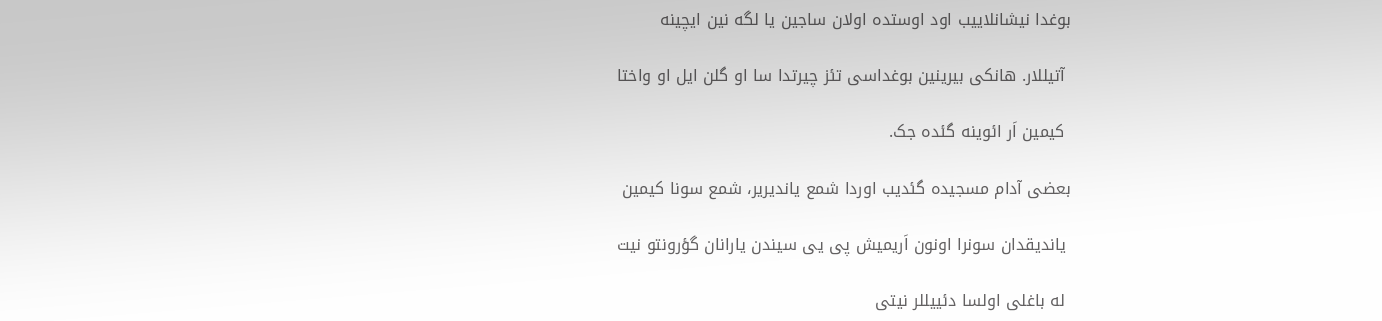بوغدا نیشانلاییب اود اوستده اولان ساجین یا لگه نین ایچینه

 آتیللار. هانکی بیرینین بوغداسی تئز چیرتدا سا او گلن ایل او واختا

 کیمین اَر ائوینه گئده جک.

بعضی آدام مسجیده گئدیب اوردا شمع یاندیریر، شمع سونا کیمین

 یاندیقدان سونرا اونون اَریمیش پی یی سیندن یارانان گؤرونتو نیت

 له باغلی اولسا دئییللر نیتی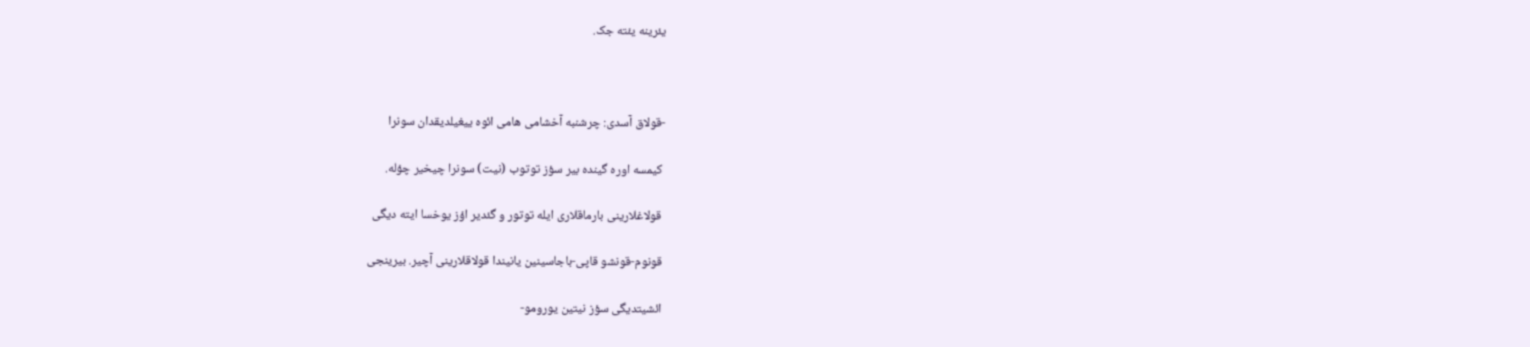یئرینه یئته جک.



-قولاق آسدی: چرشنبه آخشامی هامی ائوه ییغیلدیقدان سونرا

 کیمسه اوره گینده بیر سؤز توتوب (نیت) سونرا چیخیر چؤله.

 قولاغلارینی بارماقلاری ایله توتور و گئدیر اؤز یوخسا ایته دیگی

 قونوم-قونشو قاپی-باجاسینین یانیندا قولاقلارینی آچیر. بیرینجی

 ائشیتدیگی سؤز نیتین یورومو-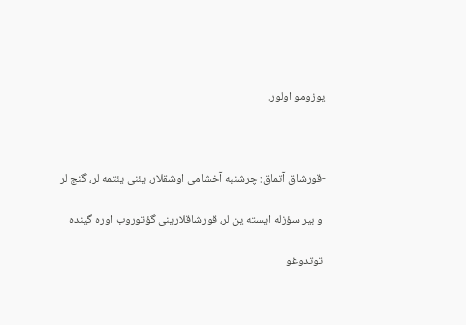یوزومو اولور.



-قورشاق آتماق: چرشنبه آخشامی اوشقلار، یئنی یئتمه لر، گنج لر

 و بیر سؤزله ایسته ین لر، قورشاقلارینی گؤتوروب اوره گینده

 توتدوغو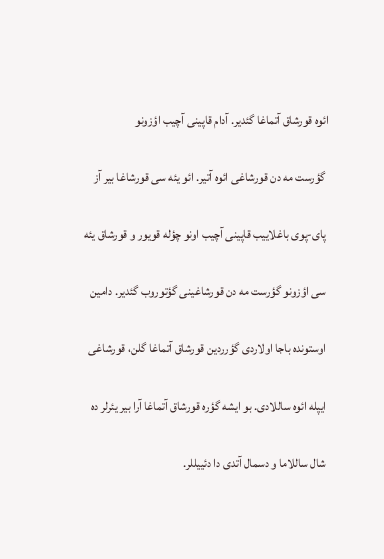ائوه قورشاق آتماغا گئدیر. آدام قاپینی آچیب اؤزونو

 گؤرست مه دن قورشاغی ائوه آتیر. ائو یئه سی قورشاغا بیر آز

 پای-پوی باغلاییب قاپینی آچیب اونو چؤله قویور و قورشاق یئه

 سی اؤزونو گؤرست مه دن قورشاغینی گؤتوروب گئدیر. دامین

 اوستونده باجا اولاردی گؤرردین قورشاق آتماغا گلن، قورشاغی

 ایپله ائوه ساللادی. بو ایشه گؤره قورشاق آتماغا آرا بیر یئرلر ده

 شال ساللاما و دسمال آتدی دا دئییللر.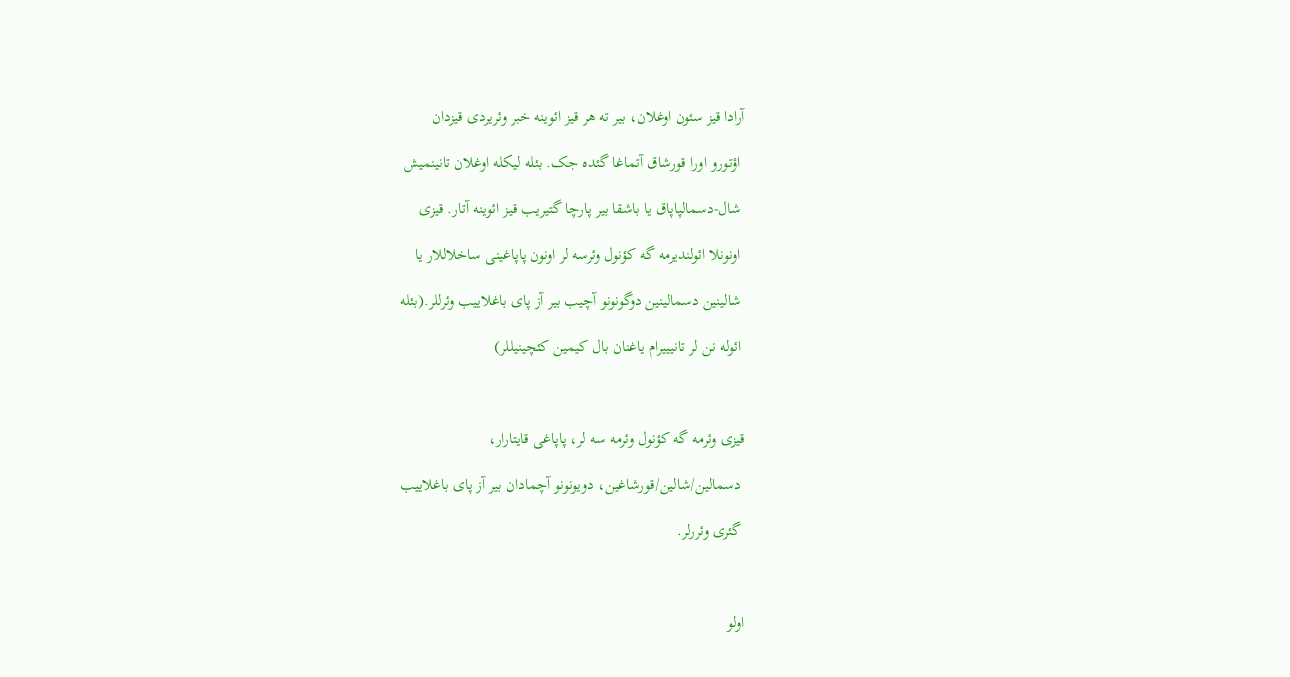آرادا قیز سئون اوغلان، بیر ته هر قیز ائوینه خبر وئریردی قیزدان

 اؤتورو اورا قورشاق آتماغا گئده جک. بئله لیکله اوغلان تانینمیش

 شال-دسمالپاپاق یا باشقا بیر پارچا گتیریب قیز ائوینه آتار. قیزی

 اونونلا ائولندیرمه گه کؤنول وئرسه لر اونون پاپاغینی ساخلاللار یا

 شالینین دسمالینین دوگونونو آچیب بیر آز پای باغلاییب وئرللر.(بئله

 ائوله نن لر تانیییرام یاغنان بال کیمین کئچینیللر)



قیزی وئرمه گه کؤنول وئرمه سه لر، پاپاغی قایتارار،

 دسمالین/شالین/قورشاغین، دویونونو آچمادان بیر آز پای باغلاییب

 گئری وئررلر.



اولو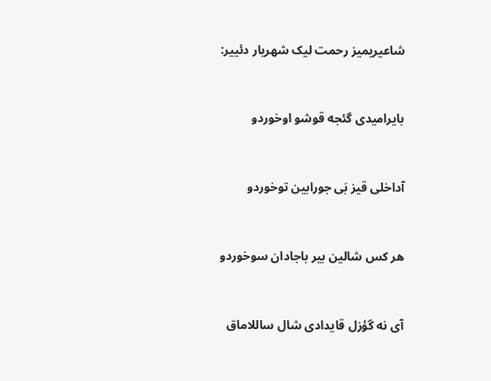شاعیریمیز رحمت لیک شهریار دئییر:



بایرامیدی گئجه قوشو اوخوردو



آداخلی قیز بَی جورابین توخوردو



هر کس شالین بیر باجادان سوخوردو



آی نه گؤزل قایدادی شال ساللاماق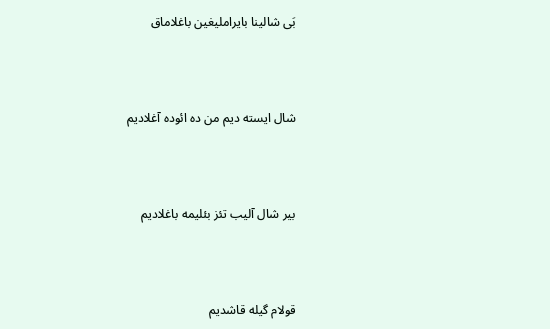بَی شالینا بایراملیغین باغلاماق



شال ایسته دیم من ده ائوده آغلادیم



بیر شال آلیب تئز بئلیمه باغلادیم



قولام گیله قاشدیم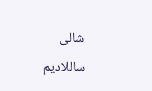شالی ساللادیم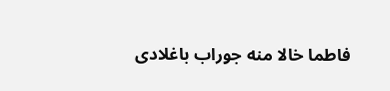فاطما خالا منه جوراب باغلادی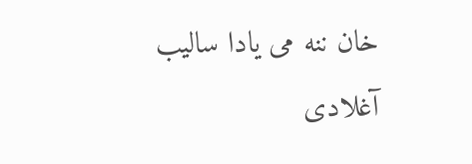خان ننه می یادا سالیب آغلادی